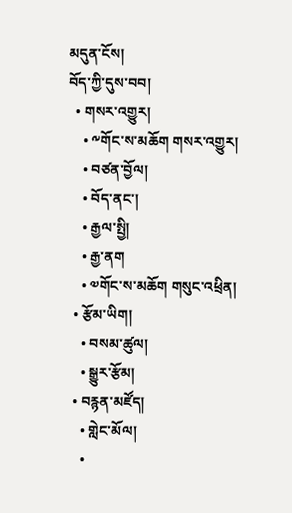མདུན་ངོས།
བོད་ཀྱི་དུས་བབ།
  • གསར་འགྱུར།
    • ༸གོང་ས་མཆོག གསར་འགྱུར།
    • བཙན་བྱོལ།
    • བོད་ནང་།
    • རྒྱལ་སྤྱི།
    • རྒྱ་ནག
    • ༧གོང་ས་མཆོག གསུང་འཕྲིན།
  • རྩོམ་ཡིག།
    • བསམ་ཚུལ།
    • སྒྱུར་རྩོམ།
  • བརྙན་མཛོད།
    • གླེང་མོལ།
    •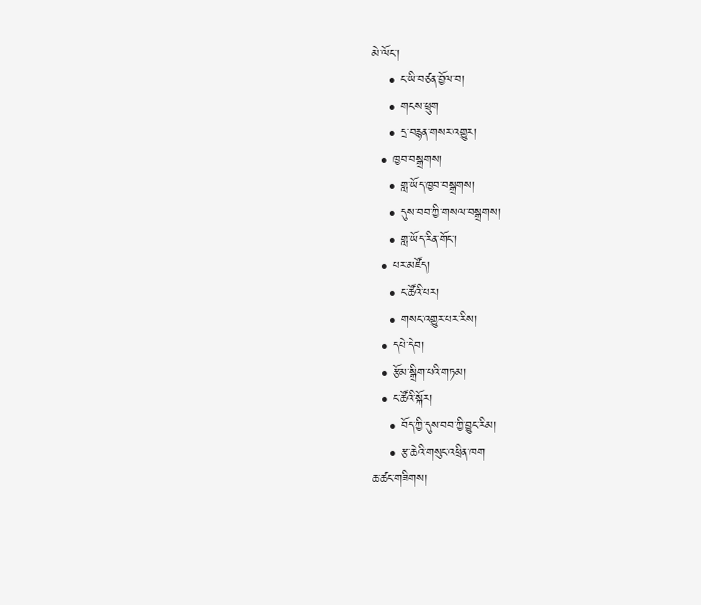མེ་ལོང་།
    • ང་ཡི་བཙན་བྱོལ་བ།
    • གངས་ཕྲུག
    • དྲ་བརྙན་གསར་འགྱུར།
  • ཁྱབ་བསྒྲགས།
    • གླ་ཡོད་ཁྱབ་བསྒྲགས།
    • དུས་བབ་ཀྱི་གསལ་བསྒྲགས།
    • གླ་ཡོད་རིན་གོང་།
  • པར་མཛོད།
    • ང་ཚོའི་པར།
    • གསང་འགྱུར་པར་རིས།
  • དཔེ་དེབ།
  • རྩོམ་སྒྲིག་པའི་གཏམ།
  • ང་ཚོའི་སྐོར།
    • བོད་ཀྱི་དུས་བབ་ཀྱི་བྱུང་རིམ།
    • རྩ་ཆེའི་གསུང་འཕྲིན་ཁག
ཆ་ཚང་གཟིགས།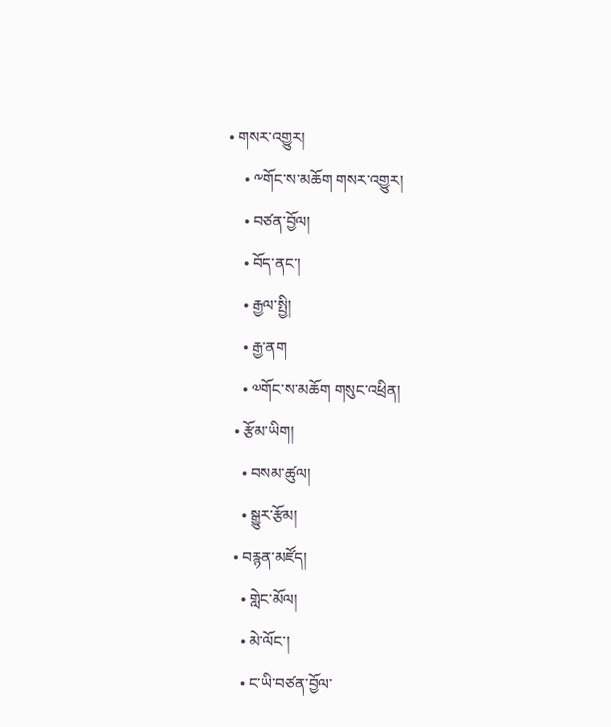• གསར་འགྱུར།
    • ༸གོང་ས་མཆོག གསར་འགྱུར།
    • བཙན་བྱོལ།
    • བོད་ནང་།
    • རྒྱལ་སྤྱི།
    • རྒྱ་ནག
    • ༧གོང་ས་མཆོག གསུང་འཕྲིན།
  • རྩོམ་ཡིག།
    • བསམ་ཚུལ།
    • སྒྱུར་རྩོམ།
  • བརྙན་མཛོད།
    • གླེང་མོལ།
    • མེ་ལོང་།
    • ང་ཡི་བཙན་བྱོལ་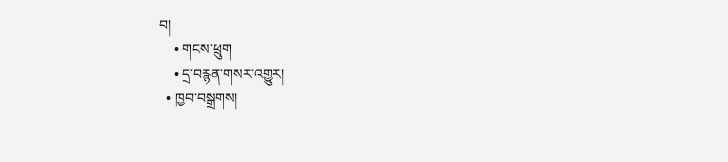བ།
    • གངས་ཕྲུག
    • དྲ་བརྙན་གསར་འགྱུར།
  • ཁྱབ་བསྒྲགས།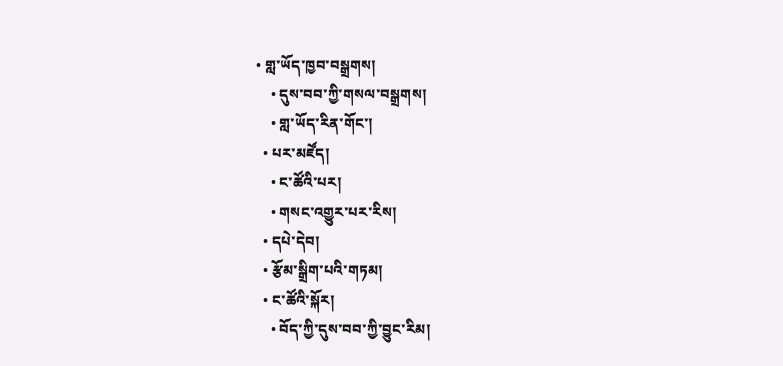• གླ་ཡོད་ཁྱབ་བསྒྲགས།
    • དུས་བབ་ཀྱི་གསལ་བསྒྲགས།
    • གླ་ཡོད་རིན་གོང་།
  • པར་མཛོད།
    • ང་ཚོའི་པར།
    • གསང་འགྱུར་པར་རིས།
  • དཔེ་དེབ།
  • རྩོམ་སྒྲིག་པའི་གཏམ།
  • ང་ཚོའི་སྐོར།
    • བོད་ཀྱི་དུས་བབ་ཀྱི་བྱུང་རིམ།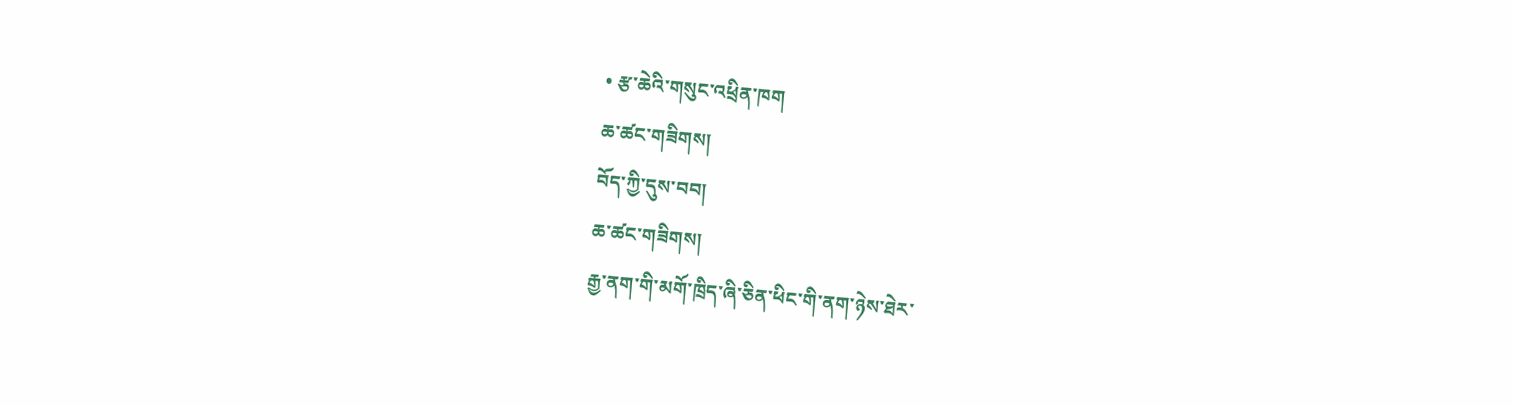• རྩ་ཆེའི་གསུང་འཕྲིན་ཁག
ཆ་ཚང་གཟིགས།
བོད་ཀྱི་དུས་བབ།
ཆ་ཚང་གཟིགས།
རྒྱ་ནག་གི་མགོ་ཁྲིད་ཞི་ཅིན་ཕིང་གི་ནག་ཉེས་ཐེར་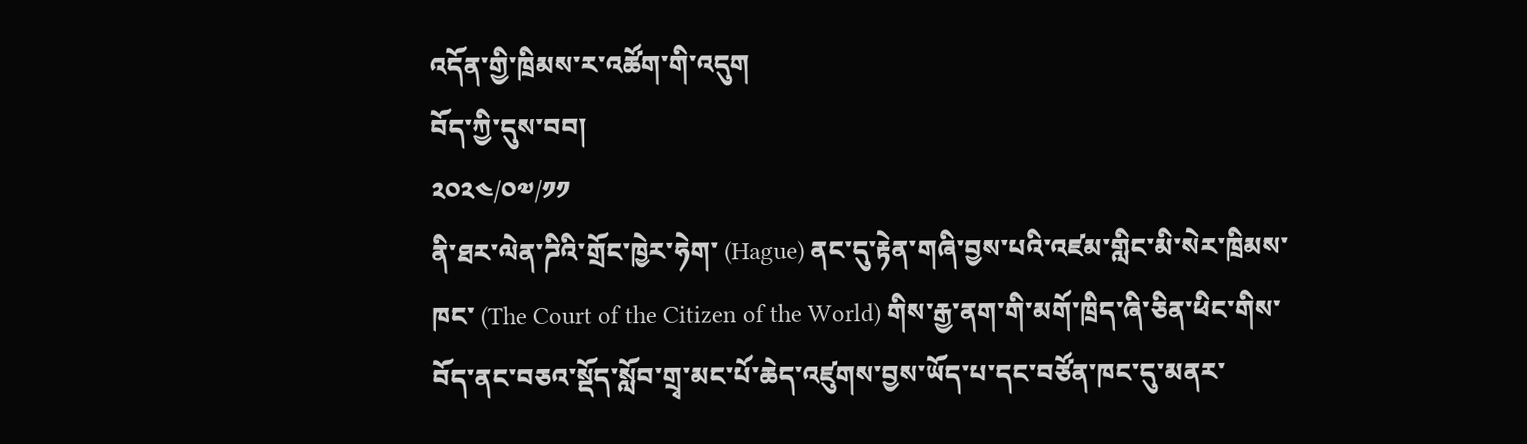འདོན་གྱི་ཁྲིམས་ར་འཚོག་གི་འདུག
བོད་ཀྱི་དུས་བབ།
༢༠༢༤/༠༧/༡༡
ནི་ཐར་ལེན་ཌིའི་གྲོང་ཁྱེར་ཧེག་ (Hague) ནང་དུ་རྟེན་གཞི་བྱས་པའི་འཛམ་གླིང་མི་སེར་ཁྲིམས་ཁང་ (The Court of the Citizen of the World) གིས་རྒྱ་ནག་གི་མགོ་ཁྲིད་ཞི་ཅིན་ཕིང་གིས་བོད་ནང་བཅའ་སྡོད་སློབ་གྲྭ་མང་པོ་ཆེད་འཛུགས་བྱས་ཡོད་པ་དང་བཙོན་ཁང་དུ་མནར་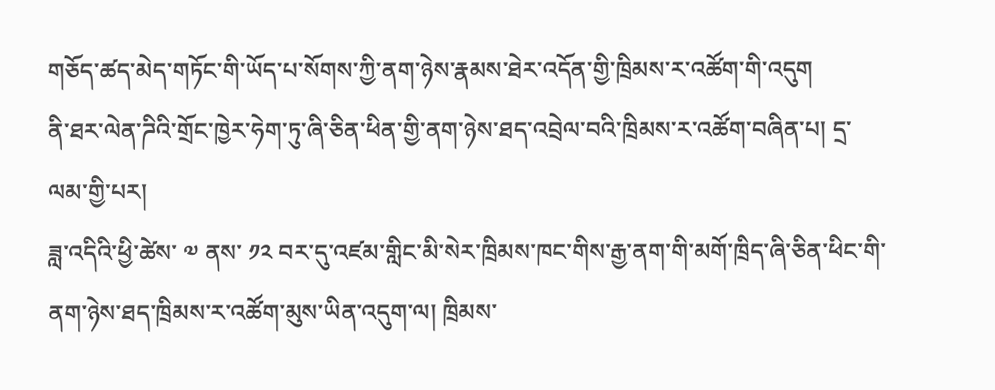གཅོད་ཚད་མེད་གཏོང་གི་ཡོད་པ་སོགས་ཀྱི་ནག་ཉེས་རྣམས་ཐེར་འདོན་གྱི་ཁྲིམས་ར་འཚོག་གི་འདུག
ནི་ཐར་ལེན་ཌིའི་གྲོང་ཁྱེར་ཧེག་ཏུ་ཞི་ཅིན་ཕིན་གྱི་ནག་ཉེས་ཐད་འབྲེལ་བའི་ཁྲིམས་ར་འཚོག་བཞིན་པ། དྲ་ལམ་གྱི་པར།
ཟླ་འདིའི་ཕྱི་ཚེས་ ༧ ནས་ ༡༢ བར་དུ་འཛམ་གླིང་མི་སེར་ཁྲིམས་ཁང་གིས་རྒྱ་ནག་གི་མགོ་ཁྲིད་ཞི་ཅིན་ཕིང་གི་ནག་ཉེས་ཐད་ཁྲིམས་ར་འཚོག་མུས་ཡིན་འདུག་ལ། ཁྲིམས་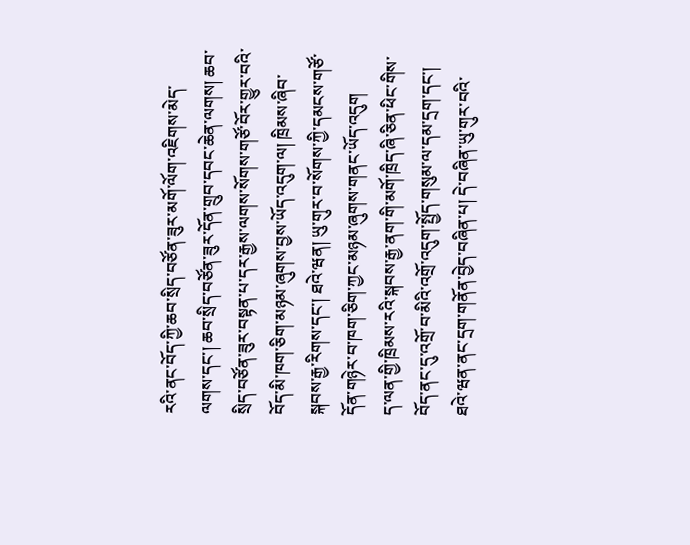རའི་ནང་བོད་ཀྱི་ཆབ་སྲིད་བཙོན་ཟུར་མགོ་ལོག་འཇིགས་མེད་ལགས་དང་། ཆབ་སྲིད་བཙོན་ཟུར་དོན་གྲུབ་དབང་ཆེན་ལགས། ཆབ་སྲིད་བཙོན་ཟུར་བསྟན་པ་དར་རྒྱས་ལགས་སོགས་གཙོ་བོར་གྱུར་བའི་བོད་མི་ཁག་ཅིག་མཉམ་ཞུགས་བྱས་ཡོད་འདུག་ལ། ཁྲིམས་ཞིབ་སྐབས་རྒྱ་རིགས་དང་། ཐའེ་ཝན། ཡུ་གུར་བ་སོགས་ཀྱི་དམངས་གཙོ་དོན་གཉེར་བ་ཁག་ཅིག་ཀྱང་མཉམ་ཞུགས་གནང་ཡོད་འདུག
ད་ལན་གྱི་ཁྲིམས་རའི་སྐབས་རྒྱ་ནག་གི་མགོ་ཁྲིད་ཞི་ཅིན་ཕིང་གིས་བོད་ནང་དུ་འགྲོ་བ་མིའི་འགྲོ་འདུག་སྤྱོད་གསུམ་ལ་དམ་དྲག་དང་། ཐའེ་ཝན་ནང་དྲག་གནོན་བྱེད་བཞིན་པ། དེ་བཞིན་ཡུ་གུར་བའི་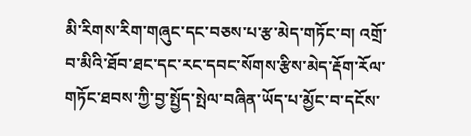མི་རིགས་རིག་གཞུང་དང་བཅས་པ་རྩ་མེད་གཏོང་བ། འགྲོ་བ་མིའི་ཐོབ་ཐང་དང་རང་དབང་སོགས་རྩིས་མེད་རྡོག་རོལ་གཏོང་ཐབས་ཀྱི་བྱ་སྤྱོད་སྤེལ་བཞིན་ཡོད་པ་མྱོང་བ་དངོས་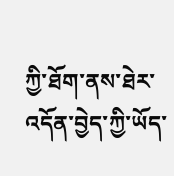ཀྱི་ཐོག་ནས་ཐེར་འདོན་བྱེད་ཀྱི་ཡོད་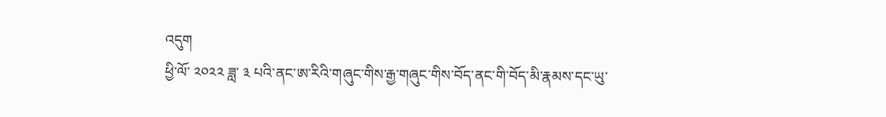འདུག
ཕྱི་ལོ་ ༢༠༢༢ ཟླ་ ༣ པའི་ནང་ཨ་རིའི་གཞུང་གིས་རྒྱ་གཞུང་གིས་བོད་ནང་གི་བོད་མི་རྣམས་དང་ཡུ་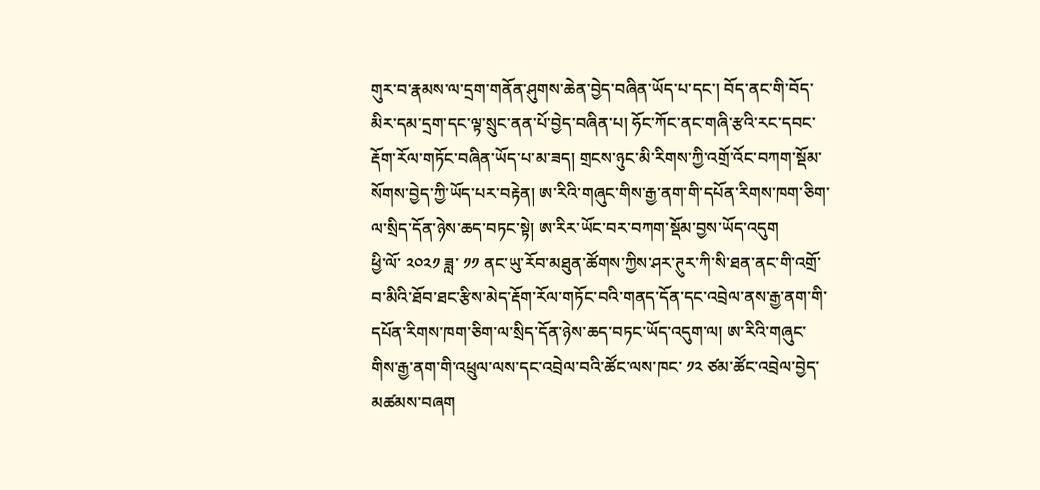གུར་བ་རྣམས་ལ་དྲག་གནོན་ཤུགས་ཆེན་བྱེད་བཞིན་ཡོད་པ་དང་། བོད་ནང་གི་བོད་མིར་དམ་དྲག་དང་ལྟ་སྲུང་ནན་པོ་བྱེད་བཞིན་པ། ཧོང་ཀོང་ནང་གཞི་རྩའི་རང་དབང་རྡོག་རོལ་གཏོང་བཞིན་ཡོད་པ་མ་ཟད། གྲངས་ཉུང་མི་རིགས་ཀྱི་འགྲོ་འོང་བཀག་སྡོམ་སོགས་བྱེད་ཀྱི་ཡོད་པར་བརྟེན། ཨ་རིའི་གཞུང་གིས་རྒྱ་ནག་གི་དཔོན་རིགས་ཁག་ཅིག་ལ་སྲིད་དོན་ཉེས་ཆད་བཏང་སྟེ། ཨ་རིར་ཡོང་བར་བཀག་སྡོམ་བྱས་ཡོད་འདུག
ཕྱི་ལོ་ ༢༠༢༡ ཟླ་ ༡༡ ནང་ཡུ་རོབ་མཐུན་ཚོགས་ཀྱིས་ཤར་ཊུར་ཀི་སི་ཐན་ནང་གི་འགྲོ་བ་མིའི་ཐོབ་ཐང་རྩིས་མེད་རྡོག་རོལ་གཏོང་བའི་གནད་དོན་དང་འབྲེལ་ནས་རྒྱ་ནག་གི་དཔོན་རིགས་ཁག་ཅིག་ལ་སྲིད་དོན་ཉེས་ཆད་བཏང་ཡོད་འདུག་ལ། ཨ་རིའི་གཞུང་གིས་རྒྱ་ནག་གི་འཕྲུལ་ལས་དང་འབྲེལ་བའི་ཚོང་ལས་ཁང་ ༡༢ ཙམ་ཚོང་འབྲེལ་བྱེད་མཚམས་བཞག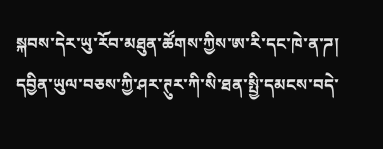སྐབས་དེར་ཡུ་རོབ་མཐུན་ཚོགས་ཀྱིས་ཨ་རི་དང་ཁེ་ན་ཌ། དབྱིན་ཡུལ་བཅས་ཀྱི་ཤར་ཊུར་ཀི་སི་ཐན་སྤྱི་དམངས་བདེ་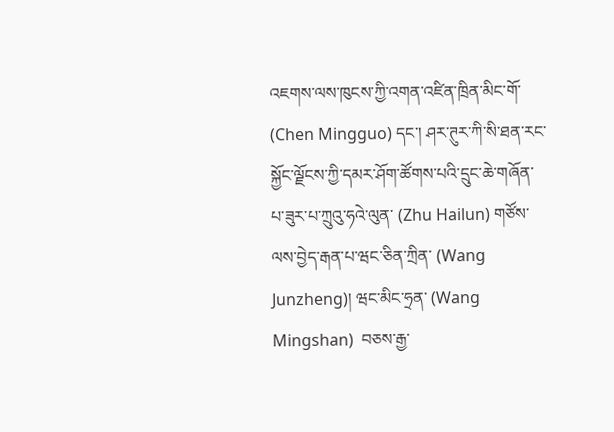འཇགས་ལས་ཁུངས་ཀྱི་འགན་འཛིན་ཁྲིན་མིང་གོ་ (Chen Mingguo) དང་། ཤར་ཊུར་ཀི་སི་ཐན་རང་སྐྱོང་ལྗོངས་ཀྱི་དམར་ཤོག་ཚོགས་པའི་དྲུང་ཆེ་གཞོན་པ་ཟུར་པ་ཀྲུའུ་ཧའེ་ལུན་ (Zhu Hailun) གཙོས་ལས་བྱེད་རྒན་པ་ཝང་ཅིན་ཀྲིན་ (Wang Junzheng)། ཝང་མིང་ཧྲན་ (Wang Mingshan)  བཅས་རྒྱ་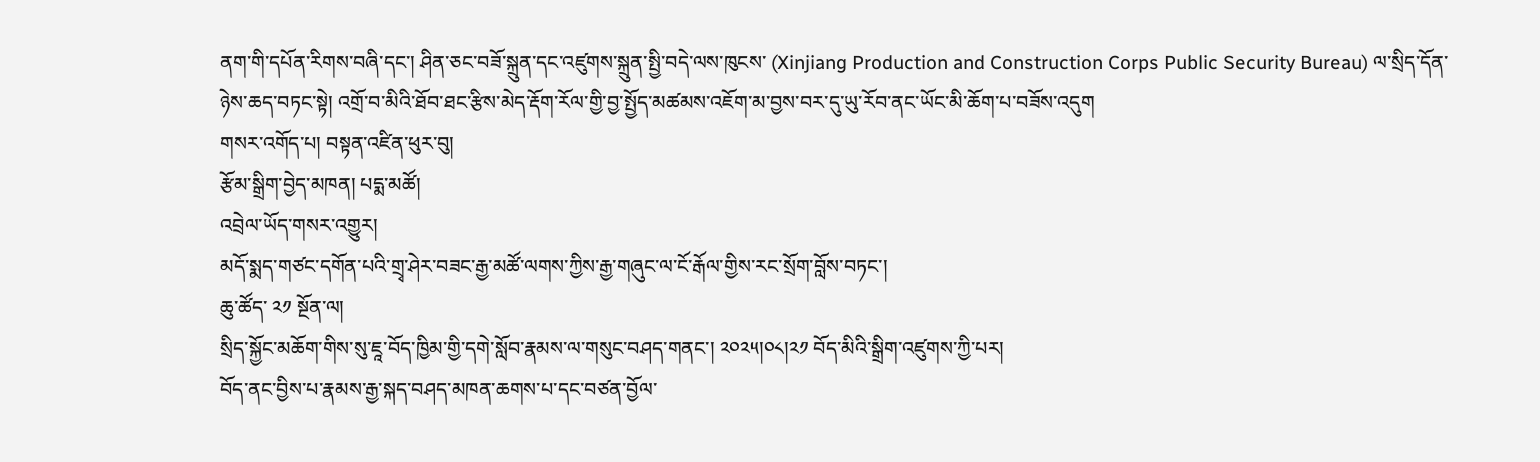ནག་གི་དཔོན་རིགས་བཞི་དང་། ཤིན་ཅང་བཟོ་སྐྲུན་དང་འཛུགས་སྐྲུན་སྤྱི་བདེ་ལས་ཁུངས་ (Xinjiang Production and Construction Corps Public Security Bureau) ལ་སྲིད་དོན་ཉེས་ཆད་བཏང་སྟེ། འགྲོ་བ་མིའི་ཐོབ་ཐང་རྩིས་མེད་རྡོག་རོལ་གྱི་བྱ་སྤྱོད་མཚམས་འཇོག་མ་བྱས་བར་དུ་ཡུ་རོབ་ནང་ཡོང་མི་ཆོག་པ་བཟོས་འདུག
གསར་འགོད་པ། བསྟན་འཛིན་ཕུར་བུ།
རྩོམ་སྒྲིག་བྱེད་མཁན། པདྨ་མཚོ།
འབྲེལ་ཡོད་གསར་འགྱུར།
མདོ་སྨད་གཙང་དགོན་པའི་གྲྭ་ཤེར་བཟང་རྒྱ་མཚོ་ལགས་ཀྱིས་རྒྱ་གཞུང་ལ་ངོ་རྒོལ་གྱིས་རང་སྲོག་བློས་བཏང་།
ཆུ་ཚོད་ ༢༡ སྔོན་ལ།
སྲིད་སྐྱོང་མཆོག་གིས་སུ་ཇཱ་བོད་ཁྱིམ་གྱི་དགེ་སློབ་རྣམས་ལ་གསུང་བཤད་གནང་། ༢༠༢༥།༠༨།༢༡ བོད་མིའི་སྒྲིག་འཛུགས་ཀྱི་པར།
བོད་ནང་བྱིས་པ་རྣམས་རྒྱ་སྐད་བཤད་མཁན་ཆགས་པ་དང་བཙན་བྱོལ་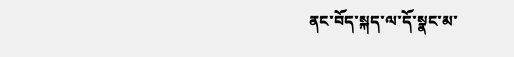ནང་བོད་སྐད་ལ་དོ་སྣང་མ་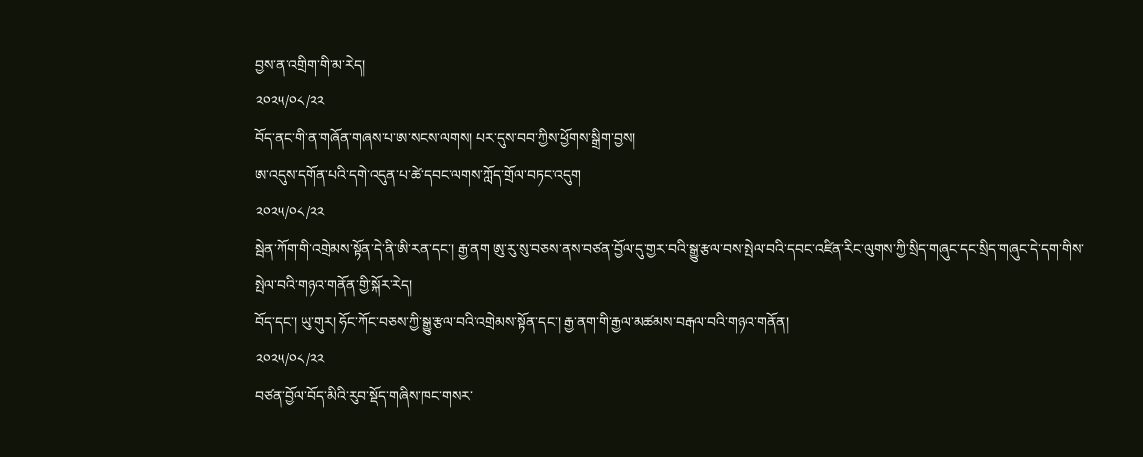བྱས་ན་འགྲིག་གི་མ་རེད།
༢༠༢༥/༠༨/༢༢
བོད་ནང་གི་ན་གཞོན་གཞས་པ་ཨ་སངས་ལགས། པར་དུས་བབ་ཀྱིས་ཕྱོགས་སྒྲིག་བྱས།
ཨ་འདུས་དགོན་པའི་དགེ་འདུན་པ་ཚེ་དབང་ལགས་ཀློད་གྲོལ་བཏང་འདུག
༢༠༢༥/༠༨/༢༢
སྦེན་ཀོག་གི་འགྲེམས་སྟོན་དེ་ནི་ཨི་རན་དང་། རྒྱ་ནག ཨུ་རུ་སུ་བཅས་ནས་བཙན་བྱོལ་དུ་གྱར་བའི་སྒྱུ་རྩལ་བས་སྤེལ་བའི་དབང་འཛིན་རིང་ལུགས་ཀྱི་སྲིད་གཞུང་དང་སྲིད་གཞུང་དེ་དག་གིས་སྤེལ་བའི་གཉའ་གནོན་གྱི་སྐོར་རེད།
བོད་དང་། ཡུ་གུར། ཧོང་ཀོང་བཅས་ཀྱི་སྒྱུ་རྩལ་བའི་འགྲེམས་སྟོན་དང་། རྒྱ་ནག་གི་རྒྱལ་མཚམས་བརྒལ་བའི་གཉའ་གནོན།
༢༠༢༥/༠༨/༢༢
བཙན་བྱོལ་བོད་མིའི་རུབ་སྡོད་གཞིས་ཁང་གསར་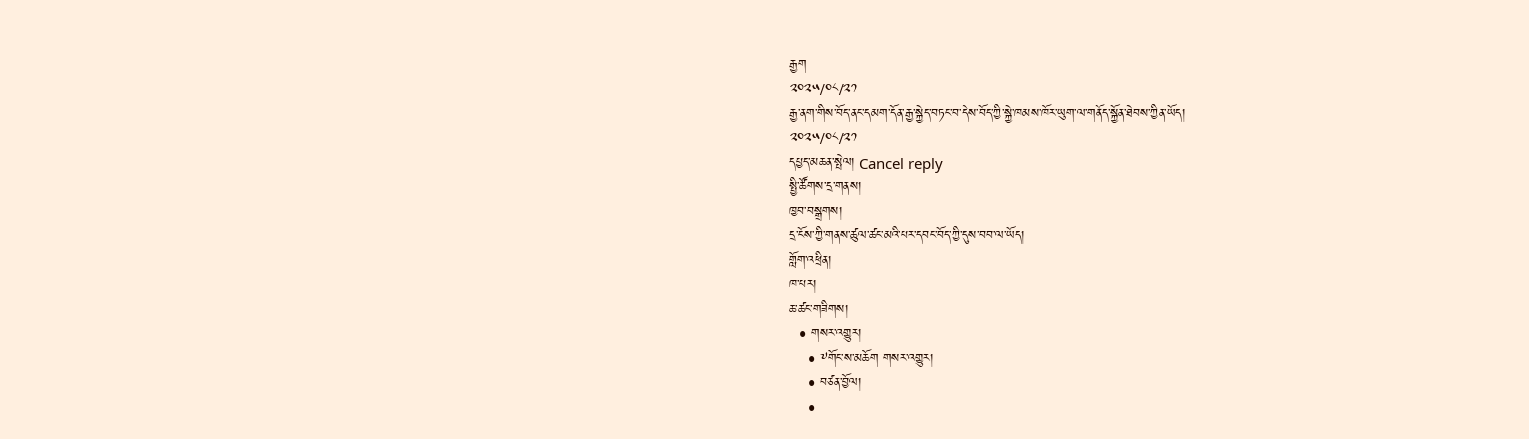རྒྱག
༢༠༢༥/༠༨/༢༡
རྒྱ་ནག་གིས་བོད་ནང་དམག་དོན་རྒྱ་སྐྱེད་བཏང་བ་དེས་བོད་ཀྱི་སྐྱེ་ཁམས་ཁོར་ཡུག་ལ་གནོད་སྐྱོན་ཐེབས་ཀྱིན་ཡོད།
༢༠༢༥/༠༨/༢༡
དཔྱད་མཆན་སྤེལ། Cancel reply
སྤྱི་ཚོགས་དྲ་གནས།
ཁྱབ་བསྒྲགས།
དྲ་ངོས་ཀྱི་གནས་ཚུལ་ཚང་མའི་པར་དབང་བོད་ཀྱི་དུས་བབ་ལ་ཡོད།
གློག་འཕྲིན།
ཁ་པར།
ཆ་ཚང་གཟིགས།
  • གསར་འགྱུར།
    • ༸གོང་ས་མཆོག གསར་འགྱུར།
    • བཙན་བྱོལ།
    •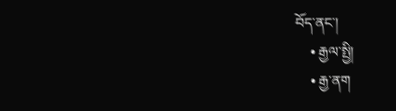བོད་ནང་།
    • རྒྱལ་སྤྱི།
    • རྒྱ་ནག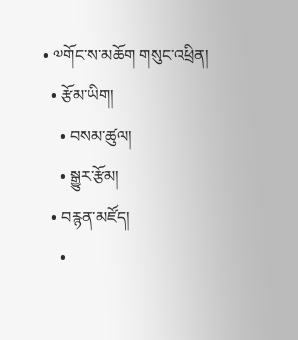• ༧གོང་ས་མཆོག གསུང་འཕྲིན།
  • རྩོམ་ཡིག།
    • བསམ་ཚུལ།
    • སྒྱུར་རྩོམ།
  • བརྙན་མཛོད།
    •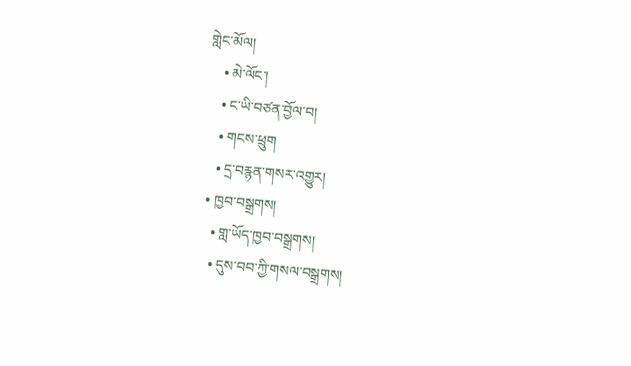གླེང་མོལ།
    • མེ་ལོང་།
    • ང་ཡི་བཙན་བྱོལ་བ།
    • གངས་ཕྲུག
    • དྲ་བརྙན་གསར་འགྱུར།
  • ཁྱབ་བསྒྲགས།
    • གླ་ཡོད་ཁྱབ་བསྒྲགས།
    • དུས་བབ་ཀྱི་གསལ་བསྒྲགས།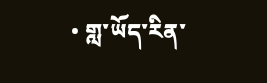• གླ་ཡོད་རིན་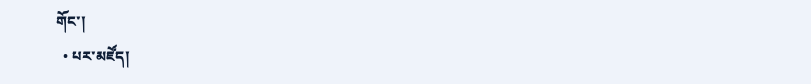གོང་།
  • པར་མཛོད།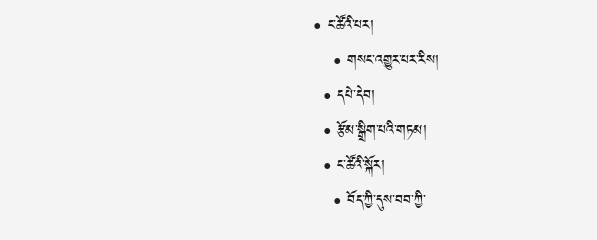• ང་ཚོའི་པར།
    • གསང་འགྱུར་པར་རིས།
  • དཔེ་དེབ།
  • རྩོམ་སྒྲིག་པའི་གཏམ།
  • ང་ཚོའི་སྐོར།
    • བོད་ཀྱི་དུས་བབ་ཀྱི་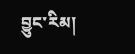བྱུང་རིམ།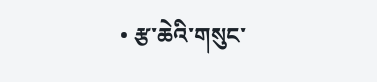• རྩ་ཆེའི་གསུང་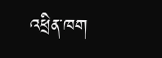འཕྲིན་ཁག